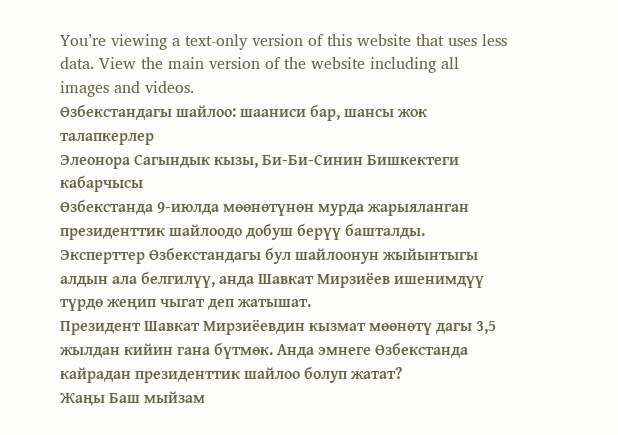You’re viewing a text-only version of this website that uses less data. View the main version of the website including all images and videos.
Өзбекстандагы шайлоо: шааниси бар, шансы жок талапкерлер
Элеонора Сагындык кызы, Би-Би-Синин Бишкектеги кабарчысы
Өзбекстанда 9-июлда мөөнөтүнөн мурда жарыяланган президенттик шайлоодо добуш берүү башталды.
Эксперттер Өзбекстандагы бул шайлоонун жыйынтыгы алдын ала белгилүү, анда Шавкат Мирзиёев ишенимдүү түрдө жеңип чыгат деп жатышат.
Президент Шавкат Мирзиёевдин кызмат мөөнөтү дагы 3,5 жылдан кийин гана бүтмөк. Анда эмнеге Өзбекстанда кайрадан президенттик шайлоо болуп жатат?
Жаңы Баш мыйзам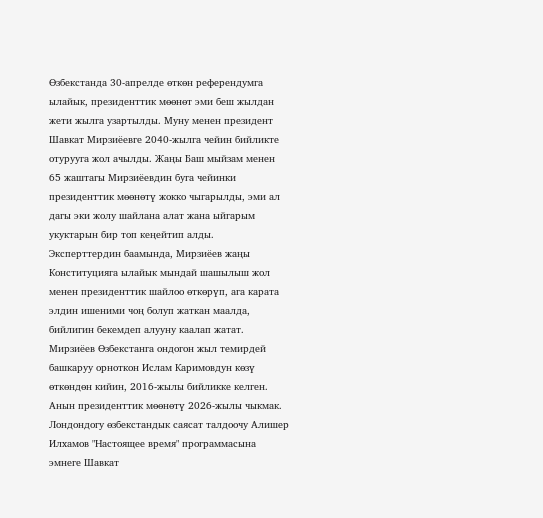Өзбекстанда 30-апрелде өткөн референдумга ылайык, президенттик мөөнөт эми беш жылдан жети жылга узартылды. Муну менен президент Шавкат Мирзиёевге 2040-жылга чейин бийликте отурууга жол ачылды. Жаңы Баш мыйзам менен 65 жаштагы Мирзиёевдин буга чейинки президенттик мөөнөтү жокко чыгарылды, эми ал дагы эки жолу шайлана алат жана ыйгарым укуктарын бир топ кеңейтип алды.
Эксперттердин баамында, Мирзиёев жаңы Конституцияга ылайык мындай шашылыш жол менен президенттик шайлоо өткөрүп, ага карата элдин ишеними чоң болуп жаткан маалда, бийлигин бекемдеп алууну каалап жатат.
Мирзиёев Өзбекстанга ондогон жыл темирдей башкаруу орноткон Ислам Каримовдун көзү өткөндөн кийин, 2016-жылы бийликке келген. Анын президенттик мөөнөтү 2026-жылы чыкмак. Лондондогу өзбекстандык саясат талдоочу Алишер Илхамов "Настоящее время" программасына эмнеге Шавкат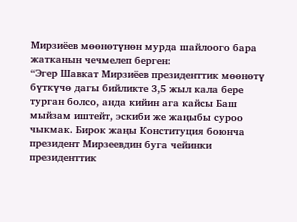Мирзиёев мөөнөтүнөн мурда шайлоого бара жатканын чечмелеп берген:
“Эгер Шавкат Мирзиёев президенттик мөөнөтү бүткүчө дагы бийликте 3,5 жыл кала бере турган болсо, анда кийин ага кайсы Баш мыйзам иштейт, эскиби же жаңыбы суроо чыкмак. Бирок жаңы Конституция боюнча президент Мирзеевдин буга чейинки президенттик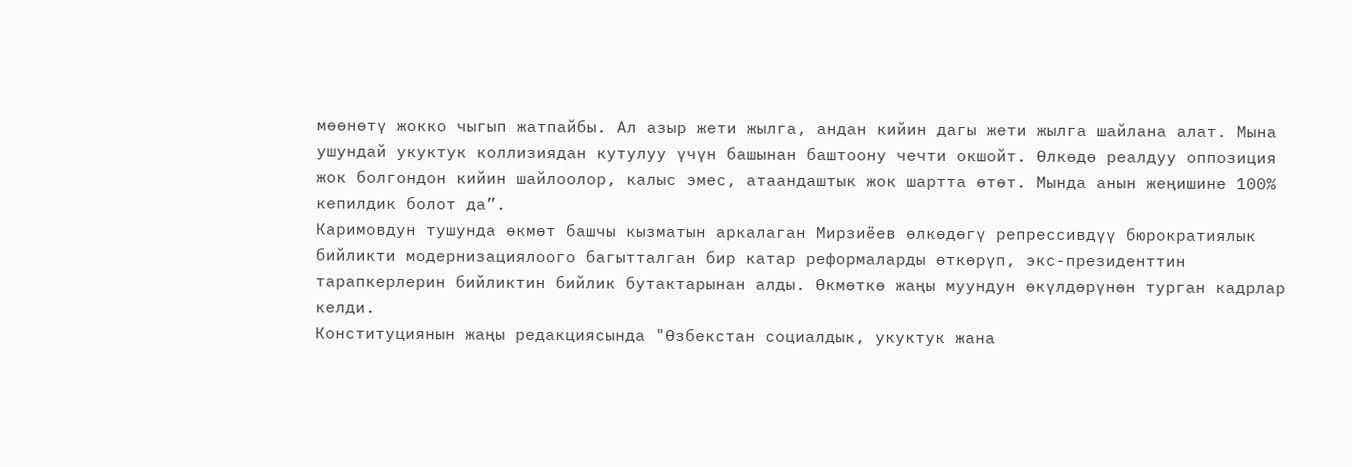мөөнөтү жокко чыгып жатпайбы. Ал азыр жети жылга, андан кийин дагы жети жылга шайлана алат. Мына ушундай укуктук коллизиядан кутулуу үчүн башынан баштоону чечти окшойт. Өлкөдө реалдуу оппозиция жок болгондон кийин шайлоолор, калыс эмес, атаандаштык жок шартта өтөт. Мында анын жеңишине 100% кепилдик болот да”.
Каримовдун тушунда өкмөт башчы кызматын аркалаган Мирзиёев өлкөдөгү репрессивдүү бюрократиялык бийликти модернизациялоого багытталган бир катар реформаларды өткөрүп, экс-президенттин тарапкерлерин бийликтин бийлик бутактарынан алды. Өкмөткө жаңы муундун өкүлдөрүнөн турган кадрлар келди.
Конституциянын жаңы редакциясында "Өзбекстан социалдык, укуктук жана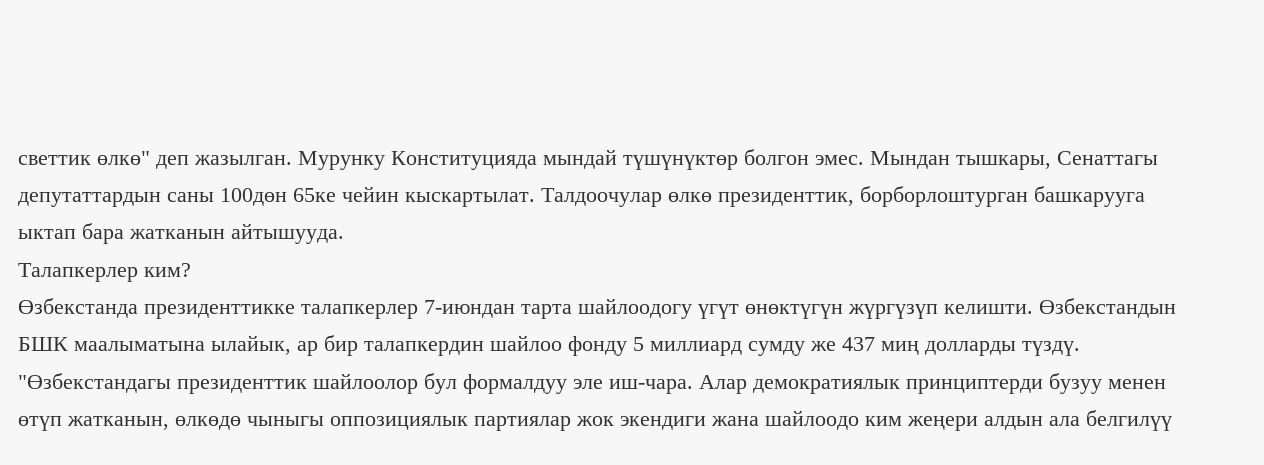светтик өлкө" деп жазылган. Мурунку Конституцияда мындай түшүнүктөр болгон эмес. Мындан тышкары, Сенаттагы депутаттардын саны 100дөн 65ке чейин кыскартылат. Талдоочулар өлкө президенттик, борборлоштурган башкарууга ыктап бара жатканын айтышууда.
Талапкерлер ким?
Өзбекстанда президенттикке талапкерлер 7-июндан тарта шайлоодогу үгүт өнөктүгүн жүргүзүп келишти. Өзбекстандын БШК маалыматына ылайык, ар бир талапкердин шайлоо фонду 5 миллиард сумду же 437 миң долларды түздү.
"Өзбекстандагы президенттик шайлоолор бул формалдуу эле иш-чара. Алар демократиялык принциптерди бузуу менен өтүп жатканын, өлкөдө чыныгы оппозициялык партиялар жок экендиги жана шайлоодо ким жеңери алдын ала белгилүү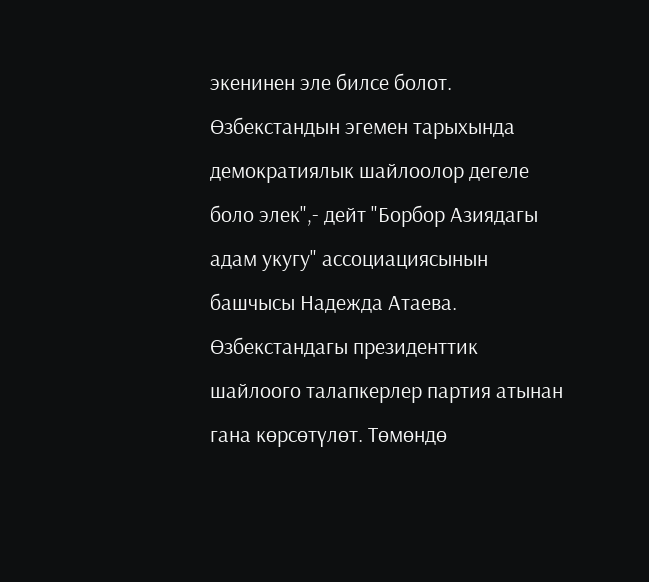экенинен эле билсе болот. Өзбекстандын эгемен тарыхында демократиялык шайлоолор дегеле боло элек",- дейт "Борбор Азиядагы адам укугу" ассоциациясынын башчысы Надежда Атаева.
Өзбекстандагы президенттик шайлоого талапкерлер партия атынан гана көрсөтүлөт. Төмөндө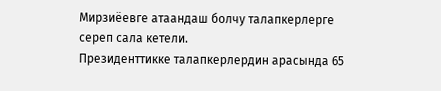Мирзиёевге атаандаш болчу талапкерлерге сереп сала кетели.
Президенттикке талапкерлердин арасында 65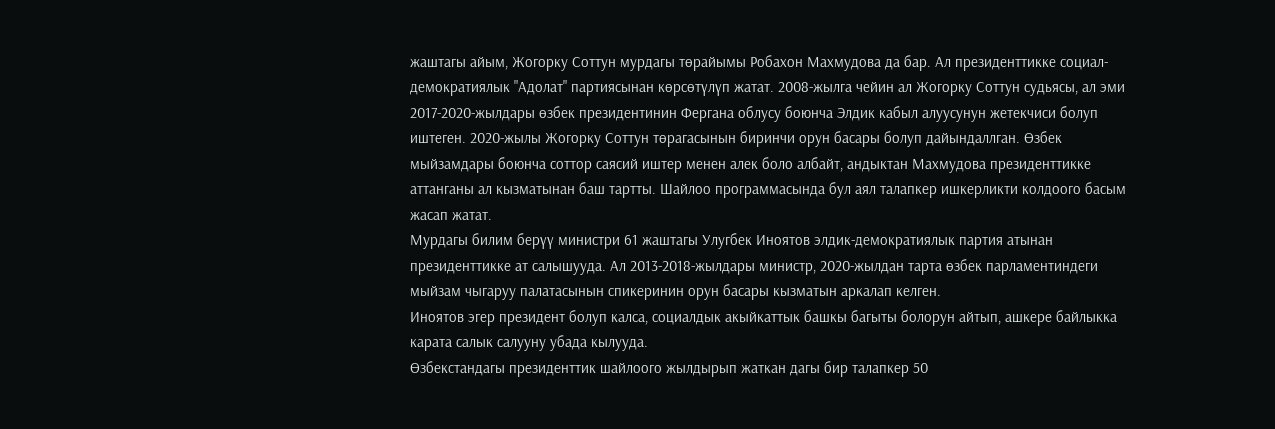жаштагы айым, Жогорку Соттун мурдагы төрайымы Робахон Махмудова да бар. Ал президенттикке социал-демократиялык "Адолат" партиясынан көрсөтүлүп жатат. 2008-жылга чейин ал Жогорку Соттун судьясы, ал эми 2017-2020-жылдары өзбек президентинин Фергана облусу боюнча Элдик кабыл алуусунун жетекчиси болуп иштеген. 2020-жылы Жогорку Соттун төрагасынын биринчи орун басары болуп дайындаллган. Өзбек мыйзамдары боюнча соттор саясий иштер менен алек боло албайт, андыктан Махмудова президенттикке аттанганы ал кызматынан баш тартты. Шайлоо программасында бул аял талапкер ишкерликти колдоого басым жасап жатат.
Мурдагы билим берүү министри 61 жаштагы Улугбек Иноятов элдик-демократиялык партия атынан президенттикке ат салышууда. Ал 2013-2018-жылдары министр, 2020-жылдан тарта өзбек парламентиндеги мыйзам чыгаруу палатасынын спикеринин орун басары кызматын аркалап келген.
Иноятов эгер президент болуп калса, социалдык акыйкаттык башкы багыты болорун айтып, ашкере байлыкка карата салык салууну убада кылууда.
Өзбекстандагы президенттик шайлоого жылдырып жаткан дагы бир талапкер 50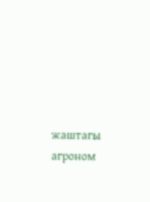жаштагы агроном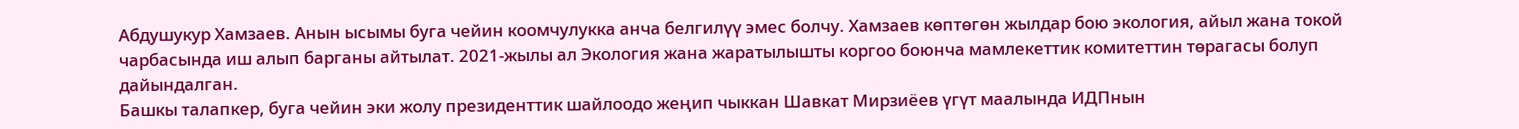Абдушукур Хамзаев. Анын ысымы буга чейин коомчулукка анча белгилүү эмес болчу. Хамзаев көптөгөн жылдар бою экология, айыл жана токой чарбасында иш алып барганы айтылат. 2021-жылы ал Экология жана жаратылышты коргоо боюнча мамлекеттик комитеттин төрагасы болуп дайындалган.
Башкы талапкер, буга чейин эки жолу президенттик шайлоодо жеңип чыккан Шавкат Мирзиёев үгүт маалында ИДПнын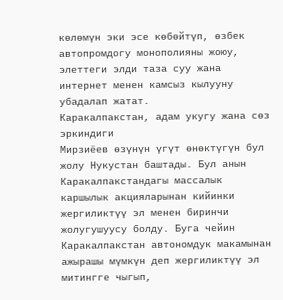көлөмүн эки эсе көбөйтүп, өзбек автопромдогу монополияны жоюу, элеттеги элди таза суу жана интернет менен камсыз кылууну убадалап жатат.
Каракалпакстан, адам укугу жана сөз эркиндиги
Мирзиёев өзүнүн үгүт өнөктүгүн бул жолу Нукустан баштады. Бул анын Каракалпакстандагы массалык каршылык акцияларынан кийинки жергиликтүү эл менен биринчи жолугушуусу болду. Буга чейин Каракалпакстан автономдук макамынан ажырашы мүмкүн деп жергиликтүү эл митингге чыгып,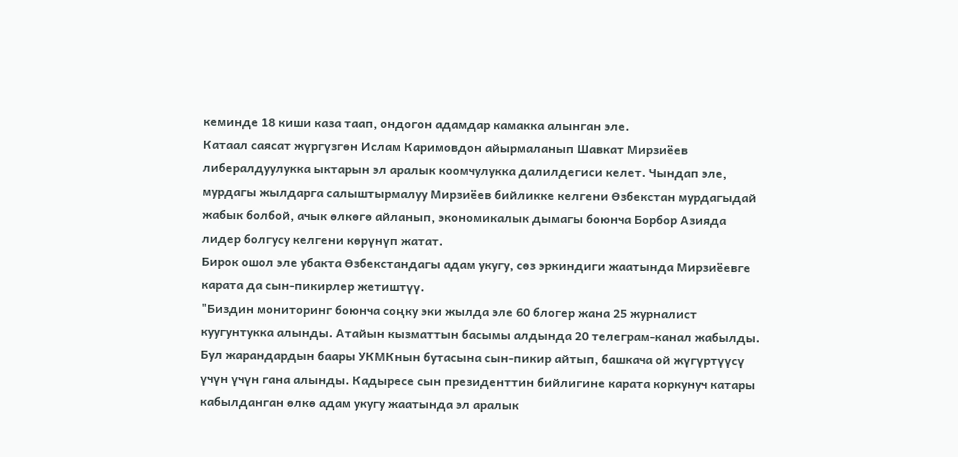кеминде 18 киши каза таап, ондогон адамдар камакка алынган эле.
Катаал саясат жүргүзгөн Ислам Каримовдон айырмаланып Шавкат Мирзиёев либералдуулукка ыктарын эл аралык коомчулукка далилдегиси келет. Чындап эле, мурдагы жылдарга салыштырмалуу Мирзиёев бийликке келгени Өзбекстан мурдагыдай жабык болбой, ачык өлкөгө айланып, экономикалык дымагы боюнча Борбор Азияда лидер болгусу келгени көрүнүп жатат.
Бирок ошол эле убакта Өзбекстандагы адам укугу, сөз эркиндиги жаатында Мирзиёевге карата да сын-пикирлер жетиштүү.
"Биздин мониторинг боюнча соңку эки жылда эле 60 блогер жана 25 журналист куугунтукка алынды. Атайын кызматтын басымы алдында 20 телеграм-канал жабылды. Бул жарандардын баары УКМКнын бутасына сын-пикир айтып, башкача ой жүгүртүүсү үчүн үчүн гана алынды. Кадыресе сын президенттин бийлигине карата коркунуч катары кабылданган өлкө адам укугу жаатында эл аралык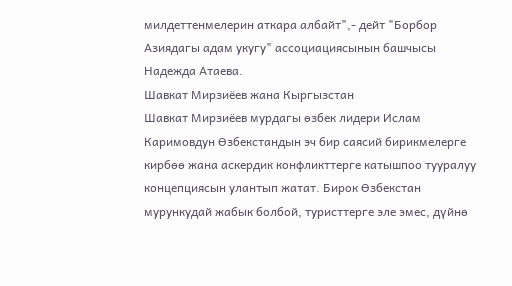милдеттенмелерин аткара албайт",- дейт "Борбор Азиядагы адам укугу" ассоциациясынын башчысы Надежда Атаева.
Шавкат Мирзиёев жана Кыргызстан
Шавкат Мирзиёев мурдагы өзбек лидери Ислам Каримовдун Өзбекстандын эч бир саясий бирикмелерге кирбөө жана аскердик конфликттерге катышпоо тууралуу концепциясын улантып жатат. Бирок Өзбекстан мурункудай жабык болбой, туристтерге эле эмес, дүйнө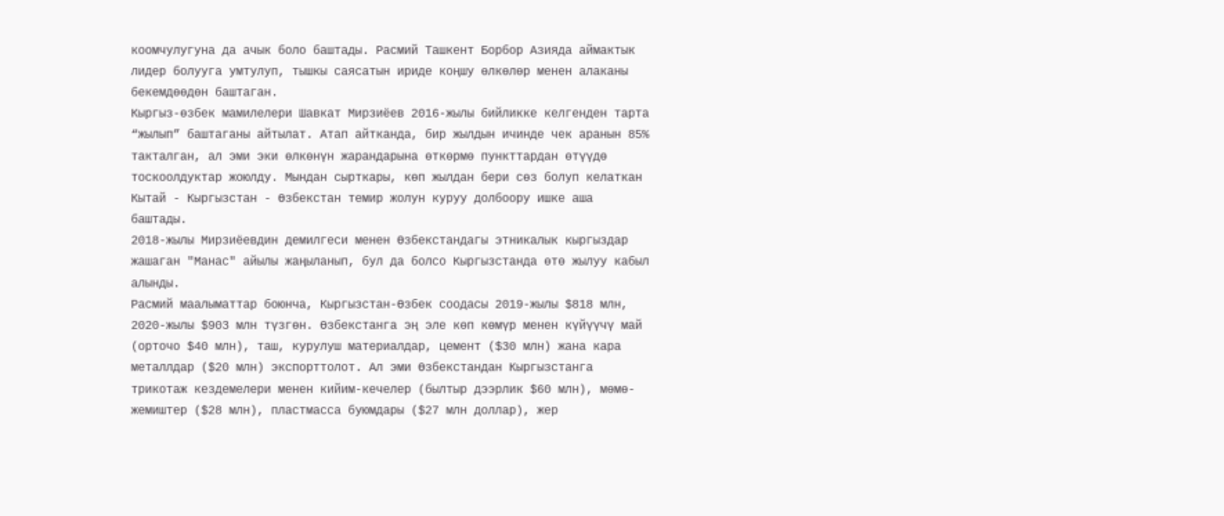коомчулугуна да ачык боло баштады. Расмий Ташкент Борбор Азияда аймактык лидер болууга умтулуп, тышкы саясатын ириде коңшу өлкөлөр менен алаканы бекемдөөдөн баштаган.
Кыргыз-өзбек мамилелери Шавкат Мирзиёев 2016-жылы бийликке келгенден тарта “жылып” баштаганы айтылат. Атап айтканда, бир жылдын ичинде чек аранын 85% такталган, ал эми эки өлкөнүн жарандарына өткөрмө пункттардан өтүүдө тоскоолдуктар жоюлду. Мындан сырткары, көп жылдан бери сөз болуп келаткан Кытай - Кыргызстан - Өзбекстан темир жолун куруу долбоору ишке аша баштады.
2018-жылы Мирзиёевдин демилгеси менен Өзбекстандагы этникалык кыргыздар жашаган "Манас" айылы жаңыланып, бул да болсо Кыргызстанда өтө жылуу кабыл алынды.
Расмий маалыматтар боюнча, Кыргызстан-Өзбек соодасы 2019-жылы $818 млн, 2020-жылы $903 млн түзгөн. Өзбекстанга эң эле көп көмүр менен күйүүчү май (орточо $40 млн), таш, курулуш материалдар, цемент ($30 млн) жана кара металлдар ($20 млн) экспорттолот. Ал эми Өзбекстандан Кыргызстанга трикотаж кездемелери менен кийим-кечелер (былтыр дээрлик $60 млн), мөмө-жемиштер ($28 млн), пластмасса буюмдары ($27 млн доллар), жер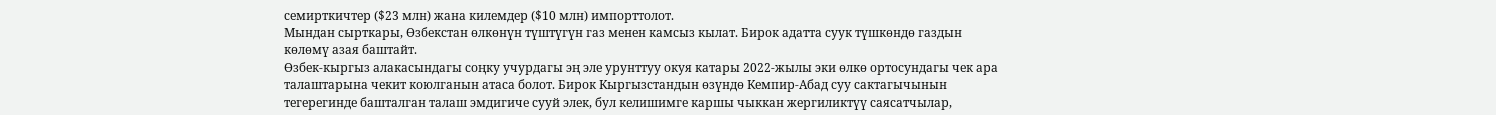семирткичтер ($23 млн) жана килемдер ($10 млн) импорттолот.
Мындан сырткары, Өзбекстан өлкөнүн түштүгүн газ менен камсыз кылат. Бирок адатта суук түшкөндө газдын көлөмү азая баштайт.
Өзбек-кыргыз алакасындагы соңку учурдагы эң эле урунттуу окуя катары 2022-жылы эки өлкө ортосундагы чек ара талаштарына чекит коюлганын атаса болот. Бирок Кыргызстандын өзүндө Кемпир-Абад суу сактагычынын тегерегинде башталган талаш эмдигиче сууй элек, бул келишимге каршы чыккан жергиликтүү саясатчылар,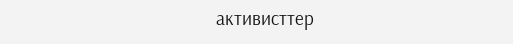активисттер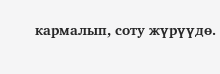кармалып, соту жүрүүдө.